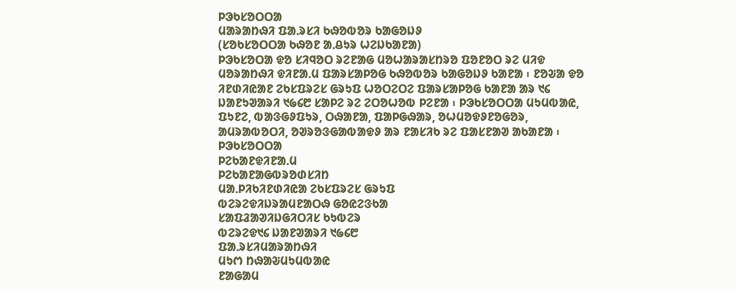ᱞᱳᱠᱥᱚᱛᱛᱟ
ᱢᱟᱨᱟᱴᱷᱤ ᱯᱟᱹᱨᱥᱤ ᱠᱷᱚᱵᱚᱨ ᱠᱟᱜᱚᱡᱽ
(ᱥᱚᱠᱥᱚᱛᱛᱟ ᱠᱷᱚᱱ ᱟᱹᱪᱩᱨ ᱦᱮᱡᱠᱟᱱᱟ)
ᱞᱳᱠᱥᱚᱛᱟ ᱫᱚ ᱥᱤᱧᱚᱛ ᱨᱮᱱᱟᱜ ᱢᱚᱦᱟᱨᱟᱥᱴᱨᱚ ᱯᱚᱱᱚᱛ ᱨᱮ ᱢᱤᱫ ᱢᱚᱨᱟᱴᱷᱤ ᱫᱤᱱᱟᱹᱢ ᱯᱟᱨᱥᱟᱞᱚᱜ ᱠᱷᱚᱵᱚᱨ ᱠᱟᱜᱚᱡᱽ ᱠᱟᱱᱟ ᱾ ᱱᱚᱶᱟ ᱫᱚ ᱤᱱᱰᱤᱭᱟᱱ ᱮᱠᱥᱯᱨᱮᱥ ᱜᱨᱩᱯ ᱦᱚᱛᱮᱛᱮ ᱯᱟᱨᱥᱟᱞᱚᱜ ᱠᱟᱱᱟ ᱟᱨ ᱑᱔ ᱡᱟᱱᱩᱣᱟᱨᱤ ᱑᱙᱔᱘ ᱥᱟᱞᱮ ᱨᱮ ᱮᱛᱚᱦᱚᱵ ᱞᱮᱱᱟ ᱾ ᱞᱳᱠᱥᱚᱛᱛᱟ ᱢᱩᱢᱵᱟᱭ, ᱯᱩᱱᱮ, ᱵᱟᱝᱜᱽᱯᱩᱨ, ᱛᱷᱟᱱᱟ, ᱯᱟᱞᱜᱷᱟᱨ, ᱚᱦᱢᱚᱫᱽᱱᱚᱜᱚᱨ, ᱟᱢᱨᱟᱵᱚᱛᱤ, ᱚᱣᱨᱚᱝᱜᱟᱵᱟᱫᱽ ᱟᱨ ᱱᱟᱥᱤᱠ ᱨᱮ ᱯᱟᱥᱱᱟᱣ ᱟᱠᱟᱱᱟ ᱾
ᱞᱳᱠᱥᱚᱛᱛᱟ
ᱞᱮᱠᱟᱱᱫᱤᱱᱟᱹᱢ
ᱞᱮᱠᱟᱱᱟᱜᱵᱨᱚᱰᱥᱤᱴ
ᱢᱟᱹᱞᱤᱠᱤᱱᱰᱤᱭᱟ ᱮᱠᱥᱯᱨᱮᱥ ᱜᱨᱩᱯ
ᱵᱮᱨᱮᱫᱤᱡᱨᱟᱢᱱᱟᱛᱷ ᱜᱚᱭᱮᱝᱠᱟ
ᱥᱟᱯᱲᱟᱣᱤᱡᱜᱤᱛᱤᱥ ᱠᱩᱵᱮᱨ
ᱵᱮᱨᱮᱫ᱑᱔ ᱡᱟᱱᱣᱟᱨᱤ ᱑᱙᱔᱘
ᱯᱟᱹᱨᱥᱤᱢᱟᱨᱟᱴᱷᱤ
ᱢᱩᱬ ᱴᱷᱟᱶᱢᱩᱢᱵᱟᱭ
ᱱᱟᱜᱟᱢ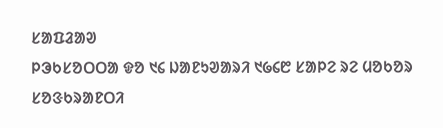ᱥᱟᱯᱲᱟᱣ
ᱞᱳᱠᱥᱚᱛᱛᱟ ᱫᱚ ᱑᱔ ᱡᱟᱱᱩᱣᱟᱨᱤ ᱑᱙᱔᱘ ᱥᱟᱞᱮ ᱨᱮ ᱢᱚᱠᱚᱨ ᱥᱚᱝᱠᱨᱟᱱᱛᱤ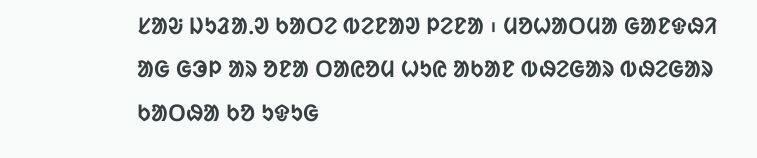ᱥᱟᱶ ᱡᱩᱲᱟᱹᱣ ᱠᱟᱛᱮ ᱵᱮᱱᱟᱣ ᱞᱮᱱᱟ ᱾ ᱢᱚᱦᱟᱛᱢᱟ ᱜᱟᱱᱫᱷᱤ ᱟᱜ ᱜᱳᱞ ᱟᱨ ᱚᱱᱟ ᱛᱟᱭᱚᱢ ᱦᱩᱭ ᱟᱠᱟᱱ ᱵᱷᱮᱜᱟᱨ ᱵᱷᱮᱜᱟᱨ ᱠᱟᱛᱷᱟ ᱠᱚ ᱩᱫᱩᱜ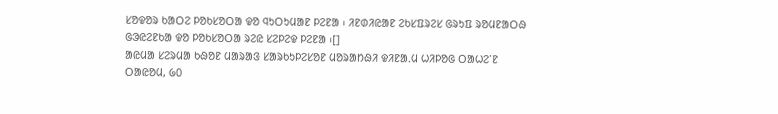ᱥᱚᱫᱚᱨ ᱠᱟᱛᱮ ᱞᱚᱠᱥᱚᱛᱟ ᱫᱚ ᱧᱩᱛᱩᱢᱟᱱ ᱞᱮᱱᱟ ᱾ ᱤᱱᱰᱤᱭᱟᱱ ᱮᱠᱥᱯᱨᱮᱥ ᱜᱨᱩᱯ ᱨᱚᱢᱱᱟᱛᱷ ᱜᱳᱭᱮᱱᱠᱟ ᱫᱚ ᱞᱚᱠᱥᱚᱛᱟ ᱨᱮᱭ ᱥᱮᱞᱮᱫ ᱞᱮᱱᱟ ᱾[]
ᱟᱭᱢᱟ ᱥᱮᱨᱢᱟ ᱠᱷᱚᱱ ᱢᱟᱨᱟᱝ ᱥᱟᱨᱠᱩᱞᱮᱥᱚᱱ ᱢᱚᱨᱟᱴᱷᱤ ᱫᱤᱱᱟᱹᱢ ᱦᱤᱞᱚᱜ ᱛᱟᱦᱮᱸᱱ ᱛᱟᱭᱚᱢ, ᱙᱐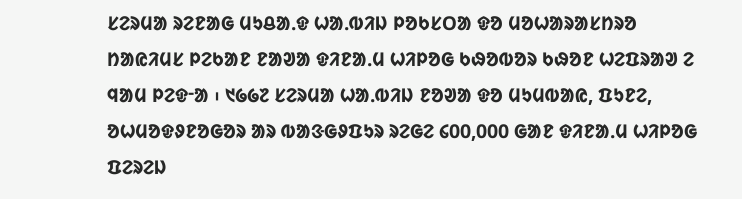ᱥᱮᱨᱢᱟ ᱨᱮᱱᱟᱜ ᱢᱩᱪᱟᱹᱫ ᱦᱟᱹᱵᱤᱡ ᱞᱚᱠᱥᱛᱟ ᱫᱚ ᱢᱚᱦᱟᱨᱟᱥᱴᱨᱚ ᱴᱟᱭᱤᱢᱥ ᱞᱮᱠᱟᱱ ᱱᱟᱣᱟ ᱫᱤᱱᱟᱹᱢ ᱦᱤᱞᱚᱜ ᱠᱷᱚᱵᱚᱨ ᱠᱷᱚᱱ ᱦᱮᱯᱨᱟᱣ ᱮ ᱧᱟᱢ ᱞᱮᱫᱼᱟ ᱾ ᱑᱙᱙᱗ ᱥᱮᱨᱢᱟ ᱦᱟᱹᱵᱤᱡ ᱱᱚᱣᱟ ᱫᱚ ᱢᱩᱢᱵᱟᱭ, ᱯᱩᱱᱮ, ᱚᱦᱢᱚᱫᱽᱱᱚᱜᱚᱨ ᱟᱨ ᱵᱟᱝᱜᱽᱯᱩᱨ ᱨᱮᱜᱮ ᱔᱐᱐,᱐᱐᱐ ᱜᱟᱱ ᱫᱤᱱᱟᱹᱢ ᱦᱤᱞᱚᱜ ᱯᱮᱨᱮᱡ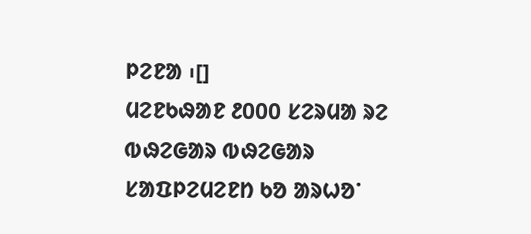ᱞᱮᱱᱟ ᱾[]
ᱢᱮᱱᱠᱷᱟᱱ ᱒᱐᱐᱐ ᱥᱮᱨᱢᱟ ᱨᱮ ᱵᱷᱮᱜᱟᱨ ᱵᱷᱮᱜᱟᱨ ᱥᱟᱯᱞᱮᱢᱮᱱᱴ ᱠᱚ ᱟᱨᱦᱚᱸ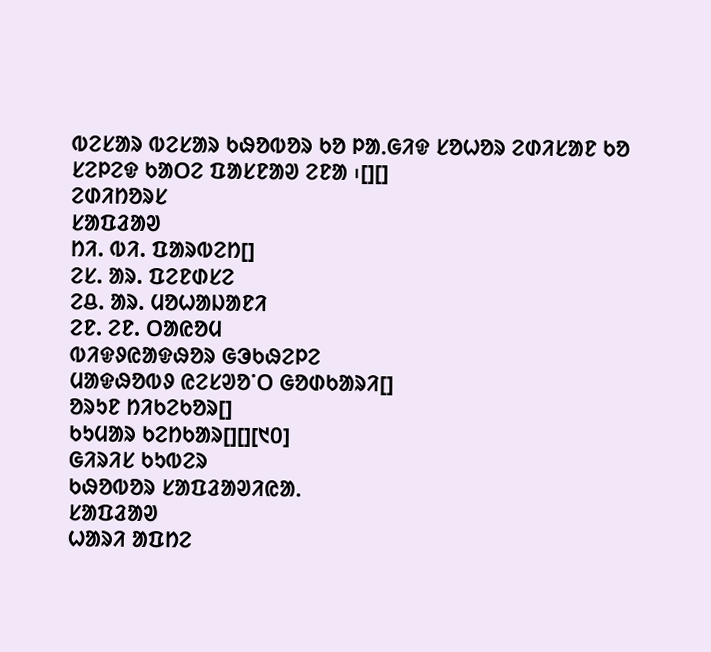ᱵᱮᱥᱟᱨ ᱵᱮᱥᱟᱨ ᱠᱷᱚᱵᱚᱨ ᱠᱚ ᱞᱟᱹᱜᱤᱫ ᱥᱚᱦᱚᱨ ᱮᱰᱤᱥᱟᱱ ᱠᱚ ᱥᱮᱞᱮᱫ ᱠᱟᱛᱮ ᱯᱟᱥᱱᱟᱣ ᱮᱱᱟ ᱾[][]
ᱮᱰᱤᱴᱚᱨᱥ
ᱥᱟᱯᱲᱟᱣ
ᱴᱤ. ᱵᱤ. ᱯᱟᱨᱵᱮᱴ[]
ᱮᱥ. ᱟᱨ. ᱯᱮᱱᱰᱥᱮ
ᱮᱪ. ᱟᱨ. ᱢᱚᱦᱟᱡᱟᱱᱤ
ᱮᱱ. ᱮᱱ. ᱛᱟᱭᱚᱢ
ᱵᱤᱫᱽᱭᱟᱫᱷᱚᱨ ᱜᱳᱠᱷᱮᱞᱮ
ᱢᱟᱫᱷᱚᱵᱽ ᱭᱮᱥᱣᱚᱸᱛ ᱜᱚᱰᱠᱟᱨᱤ[]
ᱚᱨᱩᱱ ᱴᱤᱠᱮᱠᱚᱨ[]
ᱠᱩᱢᱟᱨ ᱠᱮᱴᱠᱟᱨ[][][᱑᱐]
ᱜᱤᱨᱤᱥ ᱠᱩᱵᱮᱨ
ᱠᱷᱚᱵᱚᱨ ᱥᱟᱯᱲᱟᱣᱤᱭᱟᱹ
ᱥᱟᱯᱲᱟᱣ
ᱦᱟᱨᱤ ᱟᱯᱴᱮ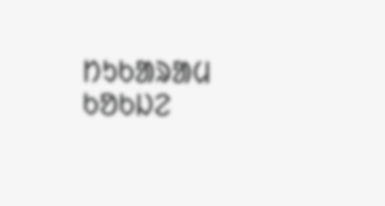ᱴᱩᱠᱟᱨᱟᱢ ᱠᱚᱠᱡᱮ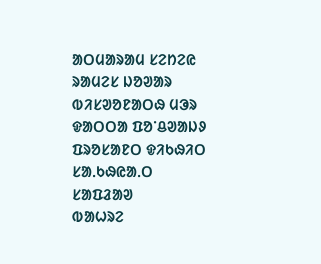ᱟᱛᱢᱟᱨᱟᱢ ᱥᱮᱴᱮᱭ
ᱨᱟᱢᱮᱥ ᱡᱚᱣᱟᱨ
ᱵᱤᱥᱣᱚᱱᱟᱛᱷ ᱢᱳᱨ
ᱫᱟᱛᱛᱟ ᱯᱚᱸᱪᱣᱟᱡᱽ
ᱯᱨᱚᱥᱟᱱᱛ ᱫᱤᱠᱷᱤᱛ
ᱥᱟᱹᱠᱷᱭᱟᱹᱛ
ᱥᱟᱯᱲᱟᱣ
ᱵᱟᱦᱨᱮ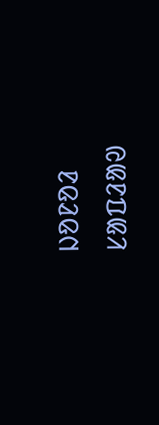ᱡᱚᱱᱚᱲ
ᱥᱟᱯᱲᱟᱣ